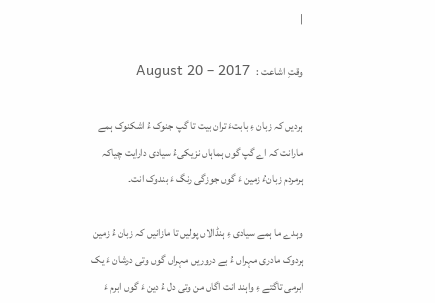|

وقتِ اشاعت :   August 20 – 2017

ہردیں کہ زبان ءِ بابتءَ تران بیت تا گپ جنوک ءُ اشکنوک ہمے مارانت کہ اے گپ گوں ہماہاں نزیکیءُ سیادی دارایت چیاکہ ہرمردم زبانءُ زمین ءَ گوں جوزگی رنگ ءَ بندوک انت۔

وہدے ما ہمے سیادی ءِ ہنڈالاں پولیں تا مازانیں کہ زبان ءُ زمین ہردوک مادری مہراں ءُ بے دروریں مہراں گوں وتی درشان ءَ یک ابرمی تاگتے ءِ واہند انت اگاں من وتی دل ءُ دین ءَ گوں ابرم ءَ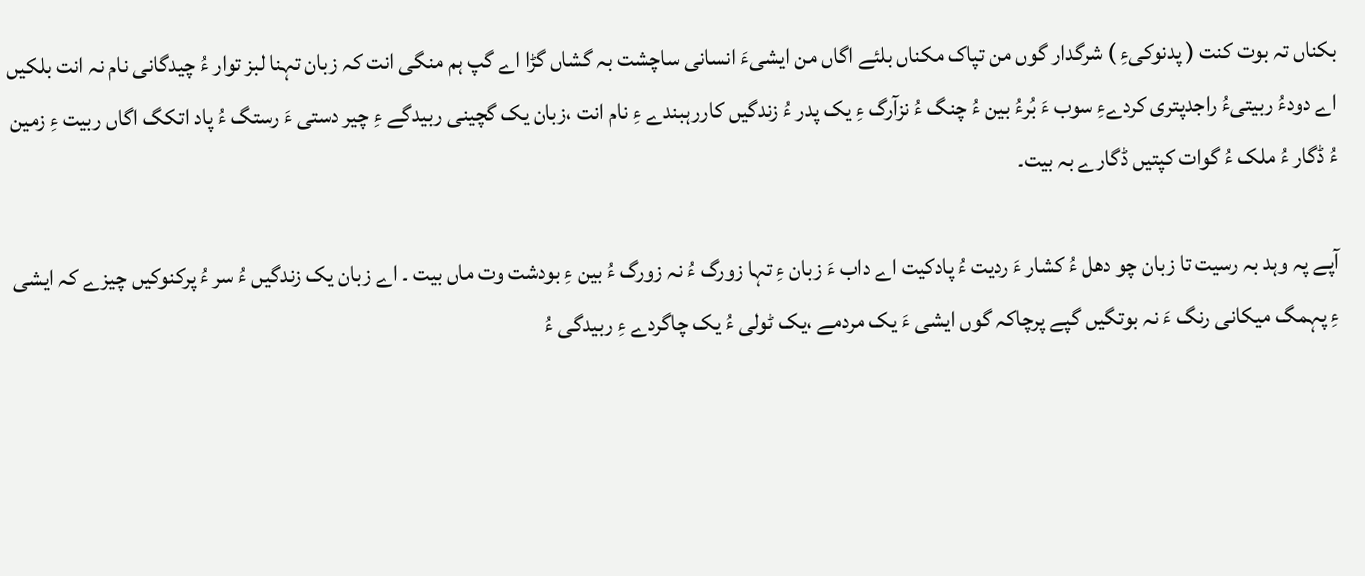بکناں تہ بوت کنت ( پدنوکیءِ ) شرگدار گوں من تپاک مکناں بلئے اگاں من ایشیءَ انسانی ساچشت بہ گشاں گڑا اے گپ ہم منگی انت کہ زبان تہنا لبز توار ءُ چیدگانی نام نہ انت بلکیں اے دودءُ ربیتیءُ راجدپتری کردےءِ سوب ءَ بُرءُ بین ءُ چنگ ءُ نزآرگ ءِ یک پدر ءُ زندگیں کاررہبندے ءِ نام انت ،زبان یک گچینی ربیدگے ءِ چیر دستی ءَ رستگ ءُ پاد اتکگ اگاں ربیت ءِ زمین ءُ ڈگار ءُ ملک ءُ گوات کپتیں ڈگارے بہ بیت۔

آپے پہ وہد بہ رسیت تا زبان چو دھل ءُ کشار ءَ ردیت ءُ پادکیت اے داب ءَ زبان ءِ تہا زورگ ءُ نہ زورگ ءُ بین ءِ بودشت وت ماں بیت ۔ اے زبان یک زندگیں ءُ سر ءُ پرکنوکیں چیزے کہ ایشی ءِ پہمگ میکانی رنگ ءَ نہ بوتگیں گپے پرچاکہ گوں ایشی ءَ یک مردمے ،یک ٹولی ءُ یک چاگردے ءِ ربیدگی ءُ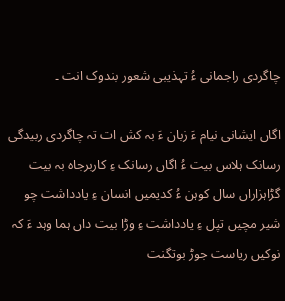چاگردی راجمانی ءُ تہذیبی شعور بندوک انت ۔

اگاں ایشانی نیام ءَ زبان ءَ بہ کش ات تہ چاگردی ربیدگی رسانک ہلاس بیت ءُ اگاں رسانک ءِ کاربرجاہ بہ بیت گڑاہزاراں سال کوہن ءُ کدیمیں انسان ءِ یادداشت چو شیر مچیں تپل ءِ یادداشت ءِ وڑا بیت داں ہما وہد ءَ کہ نوکیں ریاست جوڑ بوتگنت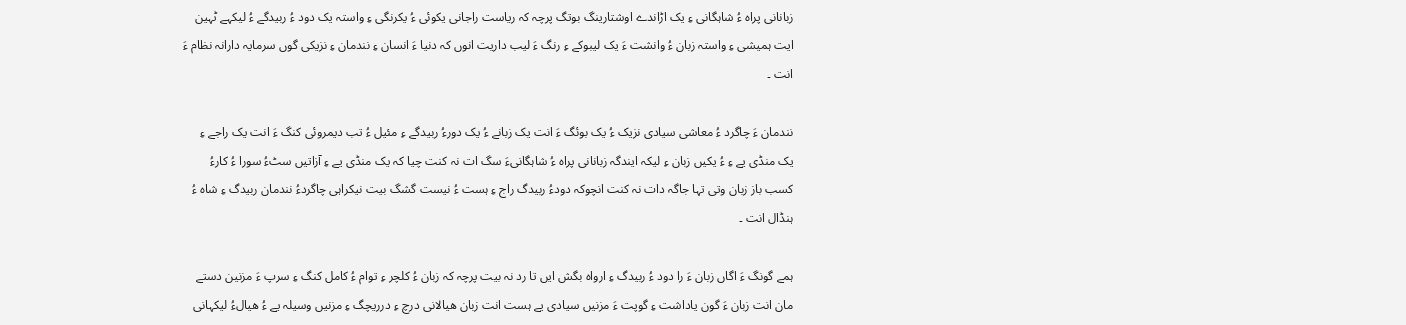زبانانی پراہ ءُ شاہگانی ءِ یک اڑاندے اوشتارینگ بوتگ پرچہ کہ ریاست راجانی یکوئی ءُ یکرنگی ءِ واستہ یک دود ءُ ربیدگے ءُ لیکہے ٹہین ایت ہمیشی ءِ واستہ زبان ءُ وانشت ءَ یک لیبوکے ءِ رنگ ءَ لیب داریت انوں کہ دنیا ءَ انسان ءِ نندمان ءِ نزیکی گوں سرمایہ دارانہ نظام ءَ انت ۔

نندمان ءَ چاگرد ءُ معاشی سیادی نزیک ءُ یک بوئگ ءَ انت یک زبانے ءُ یک دورءُ ربیدگے ءِ مئیل ءُ تب دیمروئی کنگ ءَ انت یک راجے ءِ یک منڈی یے ءِ ءُ یکیں زبان ءِ لیکہ ایندگہ زبانانی پراہ ءُ شاہگانیءَ سگ ات نہ کنت چیا کہ یک منڈی یے ءِ آزاتیں سٹءُ سورا ءُ کارءُ کسب باز زبان وتی تہا جاگہ دات نہ کنت انچوکہ دودءُ ربیدگ راج ءِ ہست ءُ نیست گشگ بیت نیکراہی چاگردءُ نندمان ربیدگ ءِ شاہ ءُ ہنڈال انت ۔

ہمے گونگ ءَ اگاں زبان ءَ را دود ءُ ربیدگ ءِ ارواہ بگش ایں تا رد نہ بیت پرچہ کہ زبان ءُ کلچر ءِ توام ءُ کامل کنگ ءِ سرپ ءَ مزنین دستے مان انت زبان ءَ گون یاداشت ءِ گوپت ءَ مزنیں سیادی یے ہست انت زبان ھیالانی درچ ءِ درریچگ ءِ مزنیں وسیلہ یے ءُ ھیالءُ لیکہانی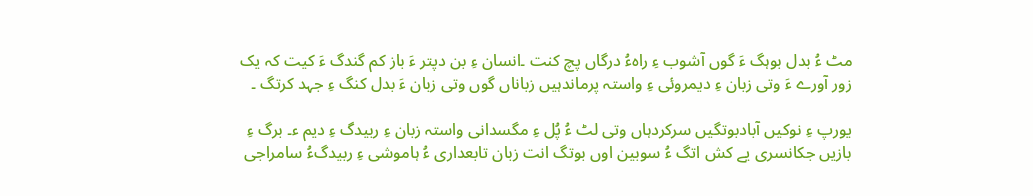مٹ ءُ بدل بوہگ ءَ گوں آشوب ءِ راہءُ درگاں پچ کنت ۔انسان ءِ بن دپتر ءَ باز کم گندگ ءَ کیت کہ یک زور آورے ءَ وتی زبان ءِ دیمروئی ءِ واستہ پرماندہیں زباناں گوں وتی زبان ءَ بدل کنگ ءِ جہد کرتگ ۔

یورپ ءِ نوکیں آبادبوتگیں سرکردہاں وتی لٹ ءُ پُل ءِ مگسدانی واستہ زبان ءِ ربیدگ ءِ دیم ء۔ برگ ءِ بازیں جکانسری یے کش اتگ ءُ سوبین اوں بوتگ انت زبان تابعداری ءُ ہاموشی ءِ ربیدگءُ سامراجی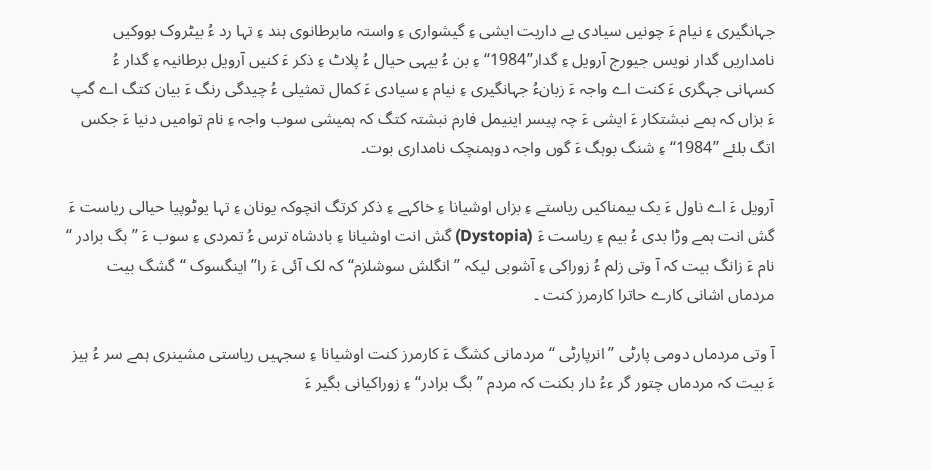جہانگیری ءِ نیام ءَ چونیں سیادی یے داریت ایشی ءِ گیشواری ءِ واستہ مابرطانوی ہند ءِ تہا رد ءُ بیٹروک بووکیں نامداریں گدار نویس جیورج آرویل ءِ گدار’’1984‘‘ ءِ بن ءُ بیہی حیال ءُ پلاٹ ءِ ذکر ءَ کنیں آرویل برطانیہ ءِ گدار ءُ کسہانی جہگری ءَ کنت اے واجہ ءَ زبانءُ جہانگیری ءِ نیام ءِ سیادی ءَ کمال تمثیلی ءُ چیدگی رنگ ءَ بیان کتگ اے گپ ءَ بزاں کہ ہمے نبشتکار ءَ ایشی ءَ چہ پیسر اینیمل فارم نبشتہ کتگ کہ ہمیشی سوب واجہ ءِ نام توامیں دنیا ءَ جکس اتگ بلئے ’’1984‘‘ ءِ شنگ بوہگ ءَ گوں واجہ دوہمنچک نامداری بوت۔

آرویل ءَ اے ناول ءَ یک بیمناکیں ریاستے ءِ بزاں اوشیانا ءِ خاکہے ءِ ذکر کرتگ انچوکہ یونان ءِ تہا یوٹوپیا حیالی ریاست ءَ گش انت ہمے وڑا بدی ءُ بیم ءِ ریاست ءَ (Dystopia) گش انت اوشیانا ءِ بادشاہ ترس ءُ تمردی ءِ سوب ءَ ’’ بگ برادر ‘‘ نام ءَ زانگ بیت کہ آ وتی زلم ءُ زوراکی ءِ آشوبی لیکہ ’’ انگلش سوشلزم‘‘ کہ لک آئی ءَ را’’ اینگسوک ‘‘گشگ بیت مردماں اشانی کارے حاترا کارمرز کنت ۔

آ وتی مردماں دومی پارٹی ’’ انرپارٹی ‘‘ مردمانی کشگ ءَ کارمرز کنت اوشیانا ءِ سجہیں ریاستی مشینری ہمے سر ءُ ہیز ءَ بیت کہ مردماں چتور گر ءءُ دار بکنت کہ مردم ’’ بگ برادر‘‘ ءِ زوراکیانی بگیر ءَ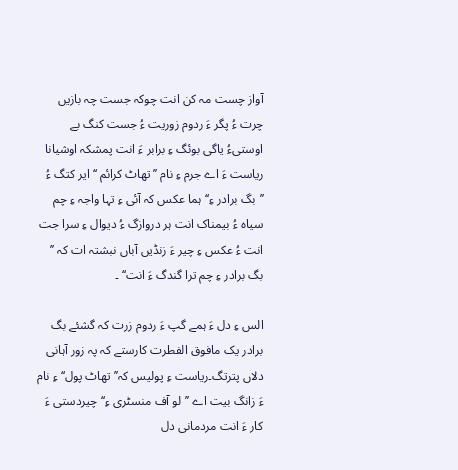آواز چست مہ کن انت چوکہ جست چہ بازیں چرت ءُ پگر ءَ ردوم زوریت ءُ جست کنگ بے اوستیءُ یاگی بوئگ ءِ برابر ءَ انت پمشکہ اوشیانا ریاست ءَ اے جرم ءِ نام ’’ تھاٹ کرائم ‘‘ ایر کتگ ءُ ’’بگ برادر ءِ‘‘ ہما عکس کہ آئی ءِ تہا واجہ ءِ چم سیاہ ءُ بیمناک انت ہر دروازگ ءُ دیوال ءِ سرا جت انت ءُ عکس ءِ چیر ءَ زنڈیں آباں نبشتہ ات کہ ’’ بگ برادر ءِ چم ترا گندگ ءَ انت‘‘ ۔

الس ءِ دل ءَ ہمے گپ ءَ ردوم زرت کہ گشئے بگ برادر یک مافوق الفطرت کارستے کہ پہ زور آہانی دلاں پترتگ۔ریاست ءِ پولیس کہ’’ تھاٹ پول‘‘ ءِ نام ءَ زانگ بیت اے ’’لو آف منسٹری ءِ‘‘ چیردستی ءَ کار ءَ انت مردمانی دل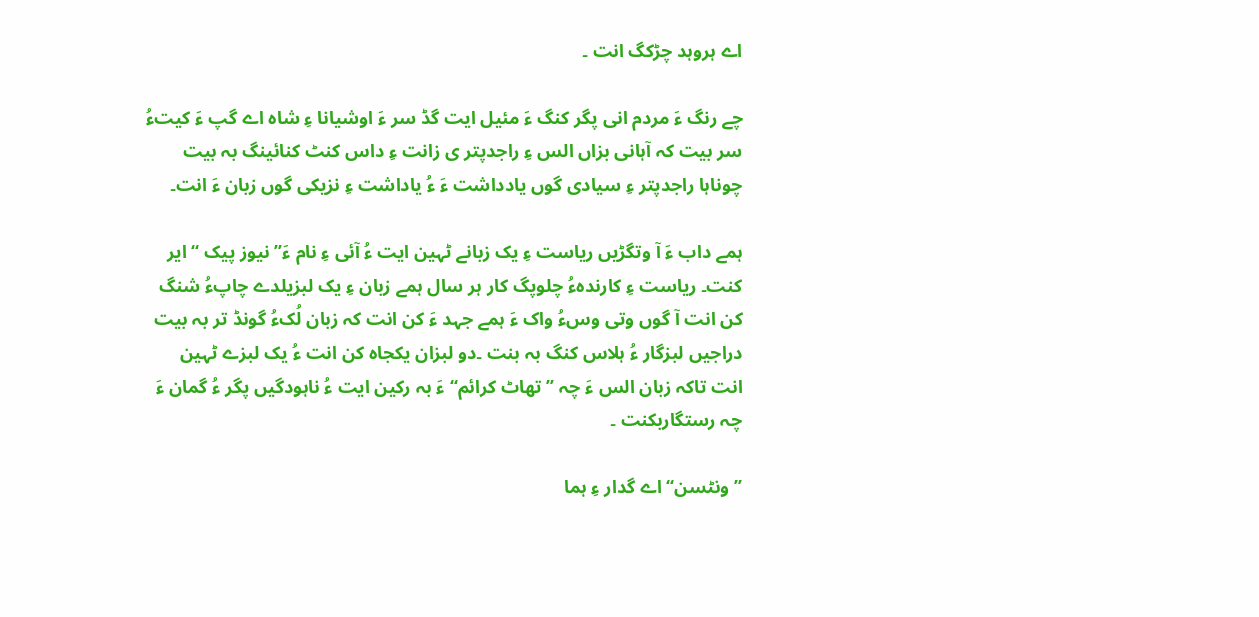اے ہروہد چڑکگ انت ۔

چے رنگ ءَ مردم انی پگر کنگ ءَ مئیل ایت گڈ سر ءَ اوشیانا ءِ شاہ اے گپ ءَ کیتءُ سر بیت کہ آہانی بزاں الس ءِ راجدپتر ی زانت ءِ داس کنٹ کنائینگ بہ بیت چوناہا راجدپتر ءِ سیادی گوں یادداشت ءَ ءُ یاداشت ءِ نزیکی گوں زبان ءَ انت۔

ہمے داب ءَ آ وتگڑیں ریاست ءِ یک زبانے ٹہین ایت ءُ آئی ءِ نام ءَ’’ نیوز پیک ‘‘ایر کنت۔ ریاست ءِ کارندہءُ چلوپگ کار ہر سال ہمے زبان ءِ یک لبزیلدے چاپءُ شنگ کن انت آ گوں وتی وسءُ واک ءَ ہمے جہد ءَ کن انت کہ زبان لُکءُ گونڈ تر بہ بیت دراجیں لبزگار ءُ ہلاس کنگ بہ بنت ۔دو لبزان یکجاہ کن انت ءُ یک لبزے ٹہین انت تاکہ زبان الس ءَ چہ ’’ تھاٹ کرائم‘‘ ءَ بہ رکین ایت ءُ ناہودگیں پگر ءُ گمان ءَ چہ رستگاربکنت ۔

’’ونٹسن‘‘ اے گدار ءِ ہما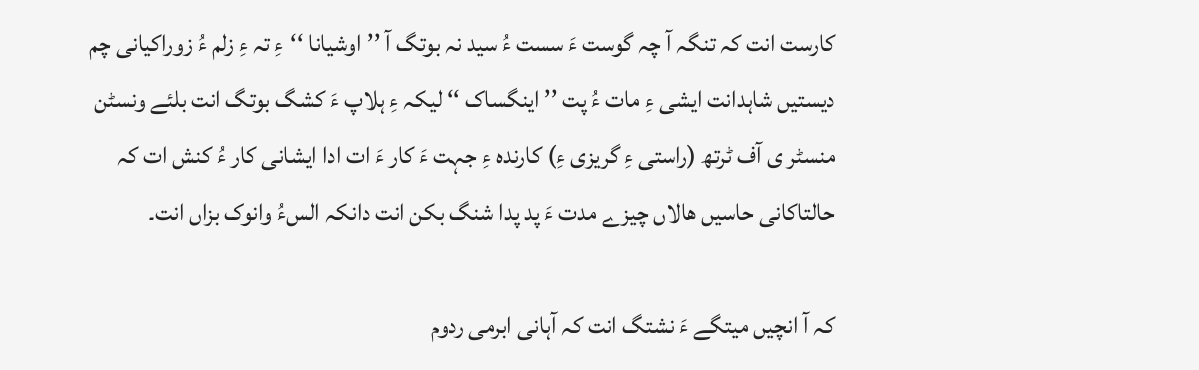کارست انت کہ تنگہ آ چہ گوست ءَ سست ءُ سید نہ بوتگ آ ’’اوشیانا ‘‘ءِ تہ ءِ زلم ءُ زوراکیانی چم دیستیں شاہدانت ایشی ءِ مات ءُ پت ’’ اینگساک ‘‘ لیکہ ءِ ہلاپ ءَ کشگ بوتگ انت بلئے ونسٹن منسٹر ی آف ٹرتھ (راستی ءِ گریزی ءِ) کارندہ ءِ جہت ءَ کار ءَ ات ادا ایشانی کار ءُ کنش ات کہ حالتاکانی حاسیں ھالاں چیزے مدت ءَ پد پدا شنگ بکن انت دانکہ السءُ وانوک بزاں انت۔

کہ آ انچیں میتگے ءَ نشتگ انت کہ آہانی ابرمی ردوم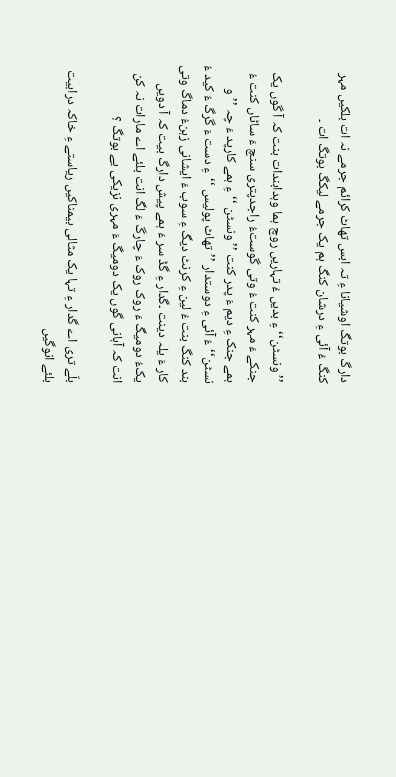دارگ بوتگ اوشیانا ءِ تہ ابس تھاٹ کرائم جرمے نہ ات بلکیں مہر کنگ ءُ آئی ءِ درشان کنگ ہم یک جرمے لیکگ بوتگ ات ۔

’’ ونسٹن‘‘ ءِ بدیں ءُ تہاریں روچ ہما وہدابندات بنت کہ آ گوں یک جنکے ءَ مہر کنت ءُ وتی گوستءُ راجدپتری سنچ ءَ ساٹاں کنت ءُ ہمے جنک ءِ دیم ءَ پدر کنت ’’ونسٹن ‘‘ءِ ہمے کارپد ءَ چہ ’’و نسٹن‘‘ءُ آئی ءِ دوستدار ’’تھاٹ پولیس ‘‘ءِ دست ءَ گرگ ءُ کید ءُ بند کنگ بنت ءُ لین ءِ کرنٹ دیگ ءِ سوب ءَ ایشانی زہنءُ دماگ وتی کار ءَ یلہ دینت ۔گدار ءِ گڈ سر ءَ ہمے پیش دارگ بیت کہ آ دویں یکءُ دومیگ ءَ روک روک ءَ چارگ ءَ لگ انت بلئے اے مارات نہ کن انت کہ آہانی گوں یک دومیگ ءَ مہری نزیکی یے بوتگ ؟

بلّے تری اے گدار ءِ تہا یک مثالی بیمناکیں ریاستے ءِ خاکہ درابیت بلئے انوگیں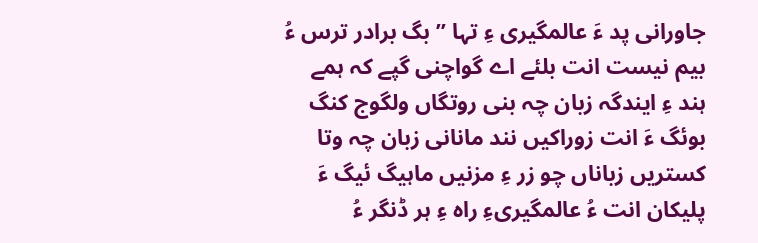جاورانی پد ءَ عالمگیری ءِ تہا ’’ بگ برادر ترس ءُ بیم نیست انت بلئے اے گواچنی گپے کہ ہمے ہند ءِ ایندگہ زبان چہ بنی روتگاں ولگوج کنگ بوئگ ءَ انت زوراکیں نند مانانی زبان چہ وتا کستریں زباناں چو زر ءِ مزنیں ماہیگ ئیگ ءَ پلیکان انت ءُ عالمگیریءِ راہ ءِ ہر ڈنگر ءُ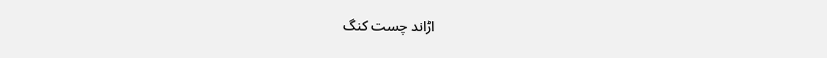اڑاند چست کنگ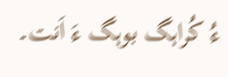ءُ کُراہگ بوہگ ءَ اَنت۔